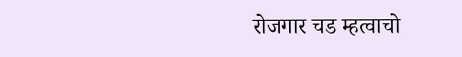रोजगार चड म्हत्वाचो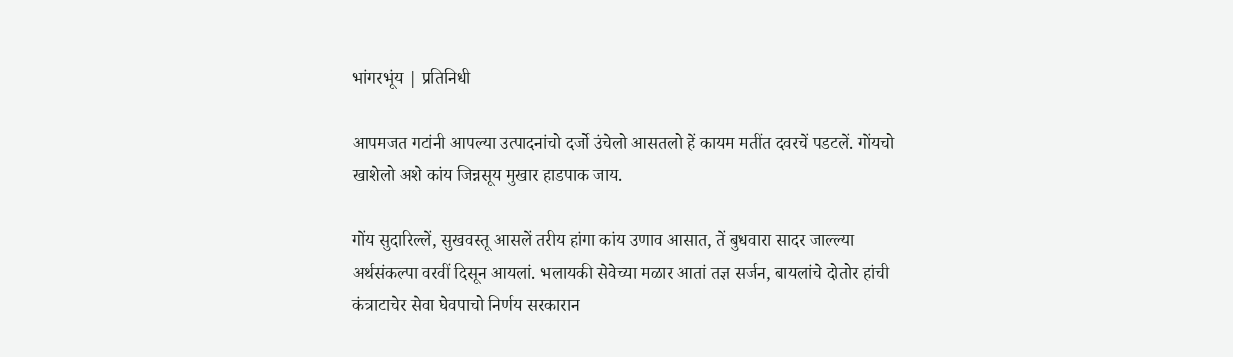भांगरभूंय | प्रतिनिधी

आपमजत गटांनी आपल्या उत्पादनांचो दर्जो उंचेलो आसतलो हें कायम मतींत दवरचें पडटलें. गोंयचो खाशेलो अशे कांय जिन्नसूय मुखार हाडपाक जाय.

गोंय सुदारिल्लें, सुखवस्तू आसलें तरीय हांगा कांय उणाव आसात, तें बुधवारा सादर जाल्ल्या अर्थसंकल्पा वरवीं दिसून आयलां. भलायकी सेवेच्या मळार आतां तज्ञ सर्जन, बायलांचे दोतोर हांची कंत्राटाचेर सेवा घेवपाचो निर्णय सरकारान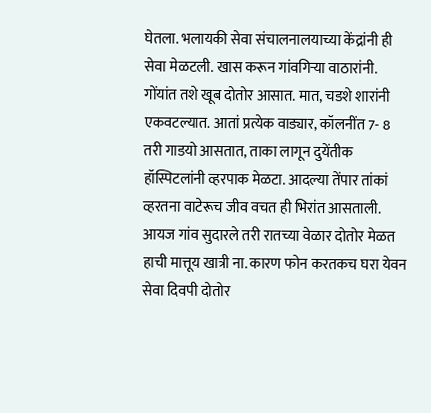घेतला. भलायकी सेवा संचालनालयाच्या केंद्रांनी ही सेवा मेळटली. खास करून गांवगिऱ्या वाठारांनी. गोंयांत तशे खूब दोतोर आसात. मात, चडशे शारांनी एकवटल्यात. आतां प्रत्येक वाड्यार, कॉलनींत 7- 8 तरी गाडयो आसतात, ताका लागून दुयेंतीक हॉस्पिटलांनी व्हरपाक मेळटा. आदल्या तेंपार तांकां व्हरतना वाटेरूच जीव वचत ही भिरांत आसताली. आयज गांव सुदारले तरी रातच्या वेळार दोतोर मेळत हाची मात्तूय खात्री ना. कारण फोन करतकच घरा येवन सेवा दिवपी दोतोर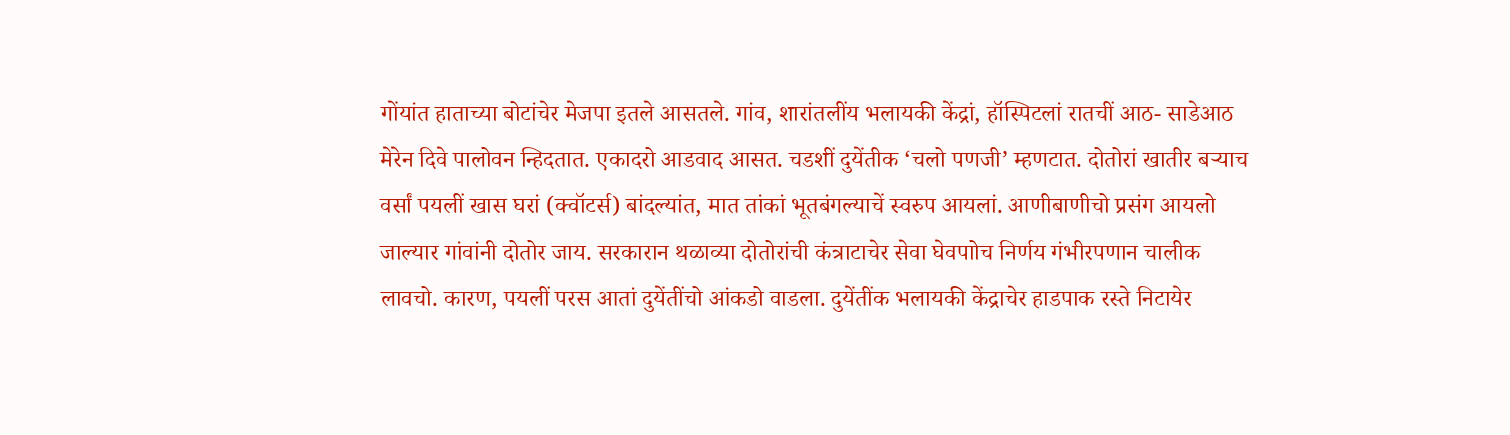गोंयांत हाताच्या बोटांचेर मेजपा इतले आसतले. गांव, शारांतलींय भलायकी केंद्रां, हॉस्पिटलां रातचीं आठ- साडेआठ मेरेन दिवे पालोवन न्हिदतात. एकादरो आडवाद आसत. चडशीं दुयेंतीक ‘चलो पणजी’ म्हणटात. दोतोरां खातीर बऱ्याच वर्सां पयलीं खास घरां (क्वॉटर्स) बांदल्यांत, मात तांकां भूतबंगल्याचें स्वरुप आयलां. आणीबाणीचो प्रसंग आयलो जाल्यार गांवांनी दोतोर जाय. सरकारान थळाव्या दोतोरांची कंत्राटाचेर सेवा घेवपाोच निर्णय गंभीरपणान चालीक लावचो. कारण, पयलीं परस आतां दुयेंतींचो आंकडो वाडला. दुयेंतींक भलायकी केंद्राचेर हाडपाक रस्ते निटायेर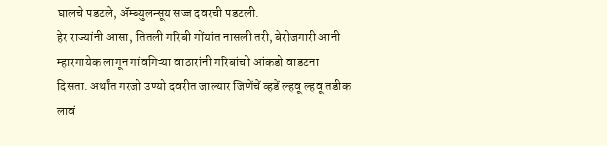घालचे पडटले, ॲम्ब्युलन्सूय सज्ज दवरची पडटली.
हेर राज्यांनी आसा, तितली गरिबी गोंयांत नासली तरी, बेरोजगारी आनी म्हारगायेक लागून गांवगिऱ्या वाठारांनी गरिबांचो आंकडो वाडटना दिसता. अर्थांत गरजो उण्यो दवरीत जाल्यार जिणेंचें व्हडें ल्हवू ल्हवू तडीक लावं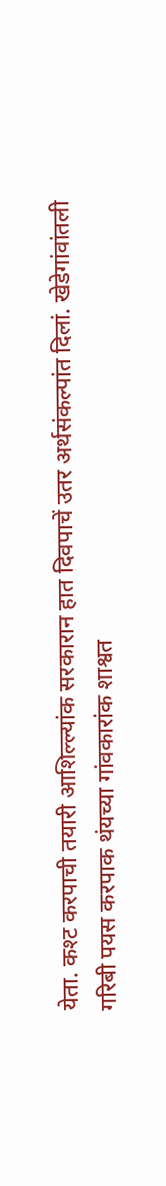येता. कश्ट करपाची तयारी आशिल्ल्यांक सरकारान हात दिवपाचें उतर अर्थसंकल्पांत दिलां. खेडेगांवांतली गरिबी पयस करपाक थंयच्या गांवकारांक शाश्वत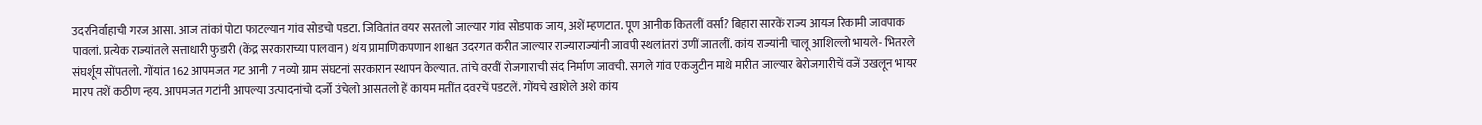उदरनिर्वाहाची गरज आसा. आज तांकां पोटा फाटल्यान गांव सोडचो पडटा. जिवितांत वयर सरतलो जाल्यार गांव सोडपाक जाय, अशें म्हणटात. पूण आनीक कितलीं वर्सां? बिहारा सारकें राज्य आयज रिकामी जावपाक पावलां. प्रत्येक राज्यांतले सत्ताधारी फुडारी (केंद्र सरकाराच्या पालवान) थंय प्रामाणिकपणान शाश्वत उदरगत करीत जाल्यार राज्याराज्यांनी जावपी स्थलांतरां उणीं जातलीं. कांय राज्यांनी चालू आशिल्लो भायले- भितरले संघर्शूय सोंपतलो. गोंयांत 162 आपमजत गट आनी 7 नव्यो ग्राम संघटनां सरकारान स्थापन केल्यात. तांचे वरवीं रोजगाराची संद निर्माण जावची. सगले गांव एकजुटीन माथे मारीत जाल्यार बेरोजगारीचें वजें उखलून भायर मारप तशें कठीण न्हय. आपमजत गटांनी आपल्या उत्पादनांचो दर्जो उंचेलो आसतलो हें कायम मतींत दवरचें पडटलें. गोंयचे खाशेले अशे कांय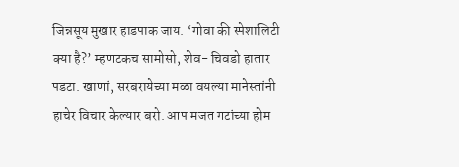जिन्नसूय मुखार हाडपाक जाय. ‘गोवा की स्पेशालिटी क्या है?’ म्हणटकच सामोसो, शेव- चिवडो हातार पडटा. खाणां, सरबरायेच्या मळा वयल्या मानेस्तांनी हाचेर विचार केल्यार बरो. आप मजत गटांच्या होम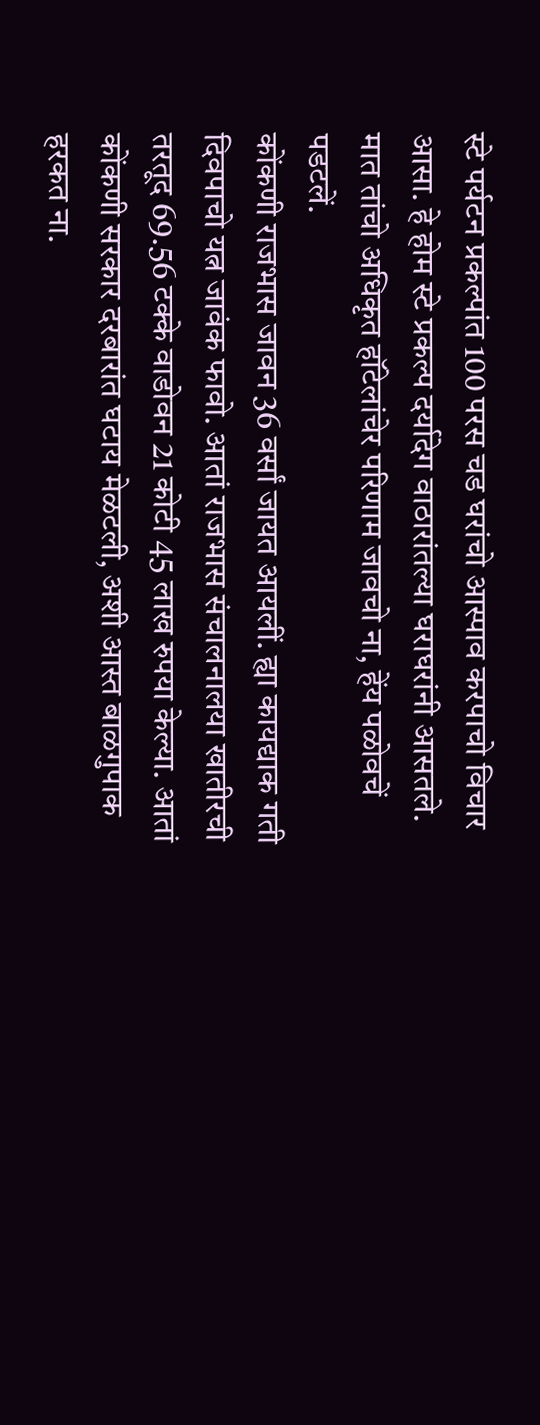स्टे पर्यटन प्रकल्पांत 100 परस चड घरांचो आस्पाव करपाचो विचार आसा. हे होम स्टे प्रकल्प दर्यादेग वाठारांतल्या घराघरांनी आसतले. मात तांचो अधिकृत हॉटेलांचेर परिणाम जावचो ना, हेंय पळोवचें पडटलें.
कोंकणी राजभास जावन 36 वर्सां जायत आयलीं. ह्या कायद्याक गती दिवपाचो यत्न जावंक फावो. आतां राजभास संचालनालया खातीरची तरतूद 69.56 टक्के वाडोवन 21 कोटी 45 लाख रुपया केल्या. आतां कोंकणी सरकार दरबारांत घटाय मेळटली, अशी आस्त बाळगुपाक हरकत ना.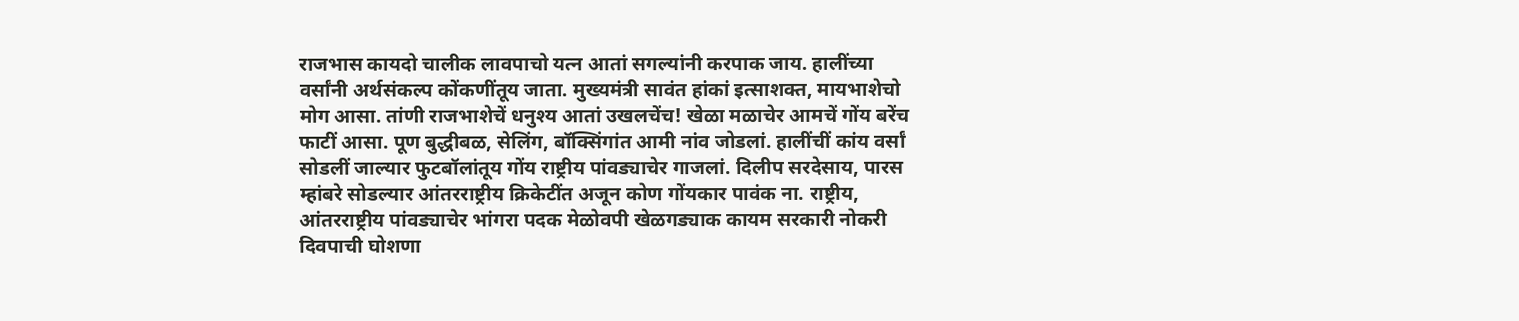राजभास कायदो चालीक लावपाचो यत्न आतां सगल्यांनी करपाक जाय. हालींच्या वर्सांनी अर्थसंकल्प कोंकणींतूय जाता. मुख्यमंत्री सावंत हांकां इत्साशक्त, मायभाशेचो मोग आसा. तांणी राजभाशेचें धनुश्य आतां उखलचेंच! खेळा मळाचेर आमचें गोंय बरेंच फाटीं आसा. पूण बुद्धीबळ, सेलिंग, बॉक्सिंगांत आमी नांव जोडलां. हालींचीं कांय वर्सां सोडलीं जाल्यार फुटबॉलांतूय गोंय राष्ट्रीय पांवड्याचेर गाजलां. दिलीप सरदेसाय, पारस म्हांबरे सोडल्यार आंतरराष्ट्रीय क्रिकेटींत अजून कोण गोंयकार पावंक ना. राष्ट्रीय, आंतरराष्ट्रीय पांवड्याचेर भांगरा पदक मेळोवपी खेळगड्याक कायम सरकारी नोकरी दिवपाची घोशणा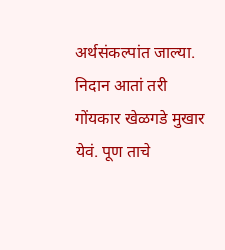अर्थसंकल्पांत जाल्या. निदान आतां तरी गोंयकार खेळगडे मुखार येवं. पूण ताचे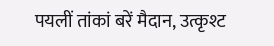पयलीं तांकां बरें मैदान, उत्कृश्ट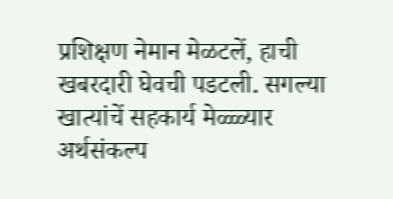प्रशिक्षण नेमान मेळटलें, हाची खबरदारी घेवची पडटली. सगल्या खात्यांचें सहकार्य मेळ्ळ्यार अर्थसंकल्प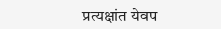प्रत्यक्षांत येवप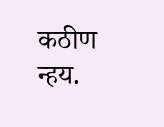कठीण न्हय.